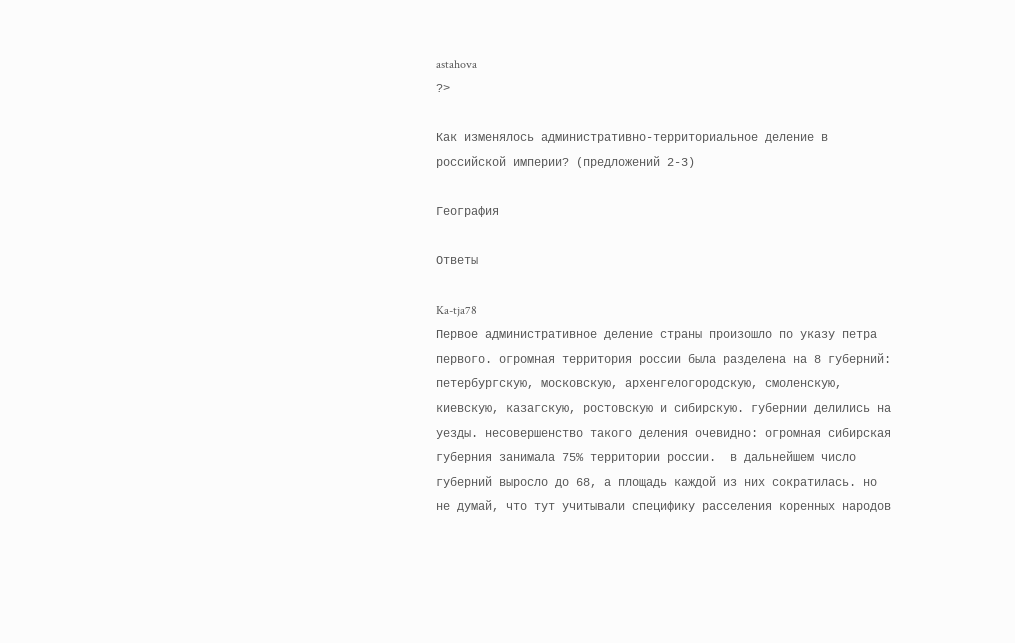astahova
?>

Как изменялось административно-территориальное деление в российской империи? (предложений 2-3)

География

Ответы

Ka-tja78
Первое административное деление страны произошло по указу петра первого. огромная территория россии была разделена на 8 губерний: петербургскую, московскую, архенгелогородскую, смоленскую, киевскую, казагскую, ростовскую и сибирскую. губернии делились на уезды. несовершенство такого деления очевидно: огромная сибирская губерния занимала 75% территории россии.  в дальнейшем число губерний выросло до 68, а площадь каждой из них сократилась. но не думай, что тут учитывали специфику расселения коренных народов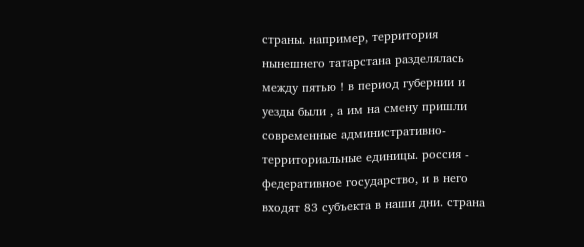страны. например, территория нынешнего татарстана разделялась между пятью ! в период губернии и уезды были , а им на смену пришли современные административно-территориальные единицы. россия - федеративное государство, и в него входят 83 субъекта в наши дни. страна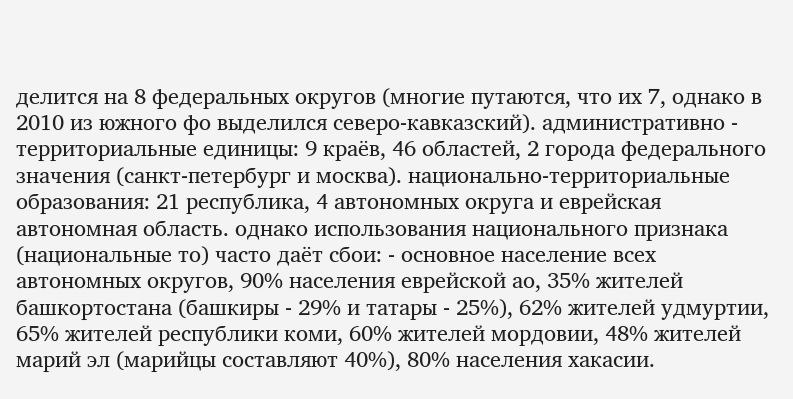делится на 8 федеральных округов (многие путаются, что их 7, однако в 2010 из южного фо выделился северо-кавказский). административно - территориальные единицы: 9 краёв, 46 областей, 2 города федерального значения (санкт-петербург и москва). национально-территориальные образования: 21 республика, 4 автономных округа и еврейская автономная область. однако использования национального признака (национальные то) часто даёт сбои: - основное население всех автономных округов, 90% населения еврейской ао, 35% жителей башкортостана (башкиры - 29% и татары - 25%), 62% жителей удмуртии, 65% жителей республики коми, 60% жителей мордовии, 48% жителей марий эл (марийцы составляют 40%), 80% населения хакасии.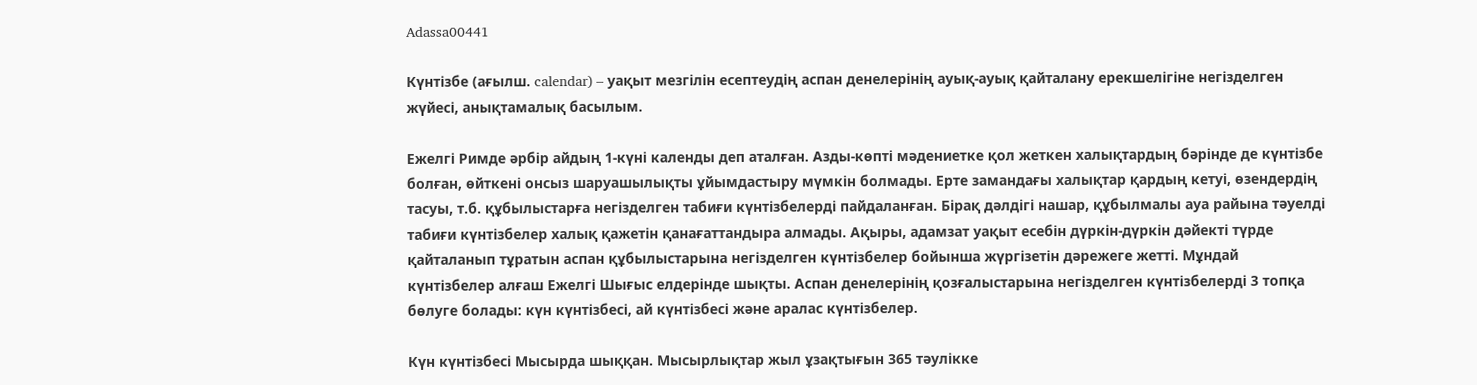Adassa00441

Күнтізбе (ағылш. calendar) – уақыт мезгілін есептеудің аспан денелерінің ауық-ауық қайталану ерекшелігіне негізделген жүйесі, анықтамалық басылым.

Ежелгі Римде әрбір айдың 1-күні календы деп аталған. Азды-көпті мәдениетке қол жеткен халықтардың бәрінде де күнтізбе болған, өйткені онсыз шаруашылықты ұйымдастыру мүмкін болмады. Ерте замандағы халықтар қардың кетуі, өзендердің тасуы, т.б. құбылыстарға негізделген табиғи күнтізбелерді пайдаланған. Бірақ дәлдігі нашар, құбылмалы ауа райына тәуелді табиғи күнтізбелер халық қажетін қанағаттандыра алмады. Ақыры, адамзат уақыт есебін дүркін-дүркін дәйекті түрде қайталанып тұратын аспан құбылыстарына негізделген күнтізбелер бойынша жүргізетін дәрежеге жетті. Мұндай күнтізбелер алғаш Ежелгі Шығыс елдерінде шықты. Аспан денелерінің қозғалыстарына негізделген күнтізбелерді 3 топқа бөлуге болады: күн күнтізбесі, ай күнтізбесі және аралас күнтізбелер.

Күн күнтізбесі Мысырда шыққан. Мысырлықтар жыл ұзақтығын 365 тәулікке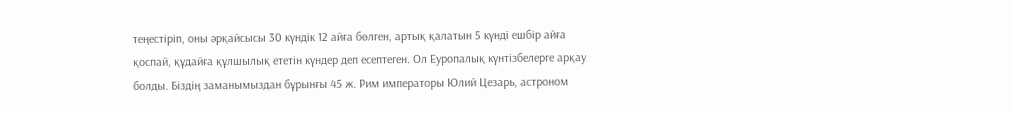теңестіріп, оны әрқайсысы 30 күндік 12 айға бөлген, артық қалатын 5 күнді ешбір айға қоспай, құдайға құлшылық ететін күндер деп есептеген. Ол Еуропалық күнтізбелерге арқау болды. Біздің заманымыздан бұрынғы 45 ж. Рим императоры Юлий Цезарь, астроном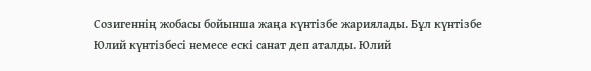Созигеннің жобасы бойынша жаңа күнтізбе жариялады. Бұл күнтізбе Юлий күнтізбесі немесе ескі санат деп аталды. Юлий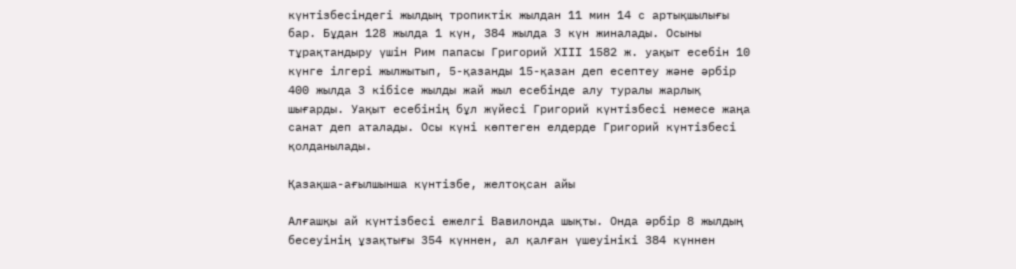күнтізбесіндегі жылдың тропиктік жылдан 11 мин 14 с артықшылығы бар. Бұдан 128 жылда 1 күн, 384 жылда 3 күн жиналады. Осыны тұрақтандыру үшін Рим папасы Григорий ХІІІ 1582 ж. уақыт есебін 10 күнге ілгері жылжытып, 5-қазанды 15-қазан деп есептеу және әрбір 400 жылда 3 кібісе жылды жай жыл есебінде алу туралы жарлық шығарды. Уақыт есебінің бұл жүйесі Григорий күнтізбесі немесе жаңа санат деп аталады. Осы күні көптеген елдерде Григорий күнтізбесі қолданылады.

Қазақша-ағылшынша күнтізбе, желтоқсан айы

Алғашқы ай күнтізбесі ежелгі Вавилонда шықты. Онда әрбір 8 жылдың бесеуінің ұзақтығы 354 күннен, ал қалған үшеуінікі 384 күннен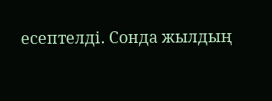есептелді. Сонда жылдың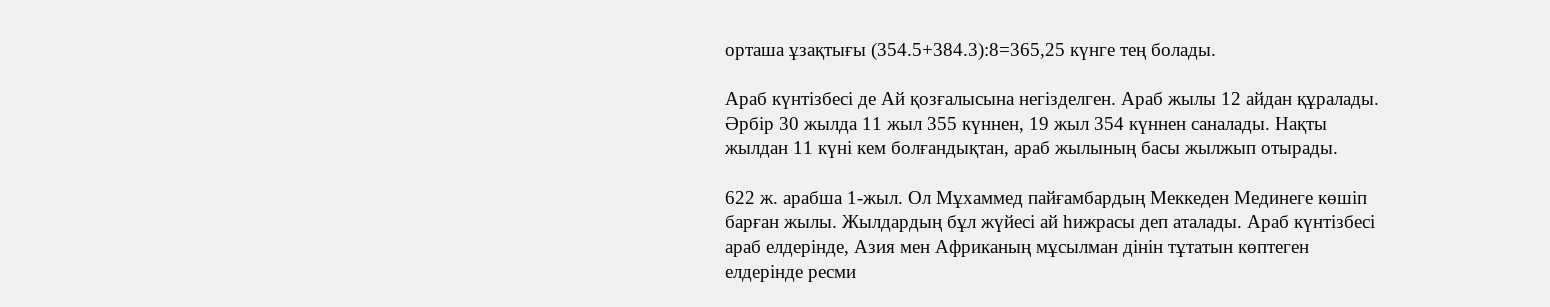орташа ұзақтығы (354.5+384.3):8=365,25 күнге тең болады.

Араб күнтізбесі де Ай қозғалысына негізделген. Араб жылы 12 айдан құралады. Әрбір 30 жылда 11 жыл 355 күннен, 19 жыл 354 күннен саналады. Нақты жылдан 11 күні кем болғандықтан, араб жылының басы жылжып отырады.

622 ж. арабша 1-жыл. Ол Мұхаммед пайғамбардың Меккеден Мединеге көшіп барған жылы. Жылдардың бұл жүйесі ай һижрасы деп аталады. Араб күнтізбесі араб елдерінде, Азия мен Африканың мұсылман дінін тұтатын көптеген елдерінде ресми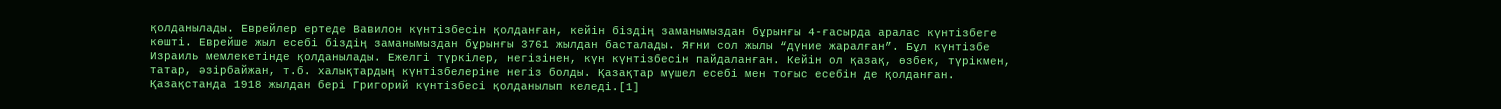қолданылады. Еврейлер ертеде Вавилон күнтізбесін қолданған, кейін біздің заманымыздан бұрынғы 4-ғасырда аралас күнтізбеге көшті. Еврейше жыл есебі біздің заманымыздан бұрынғы 3761 жылдан басталады. Яғни сол жылы “дүние жаралған”. Бұл күнтізбе Израиль мемлекетінде қолданылады. Ежелгі түркілер, негізінен, күн күнтізбесін пайдаланған. Кейін ол қазақ, өзбек, түрікмен, татар, әзірбайжан, т.б. халықтардың күнтізбелеріне негіз болды. Қазақтар мүшел есебі мен тоғыс есебін де қолданған. Қазақстанда 1918 жылдан бері Григорий күнтізбесі қолданылып келеді.[1]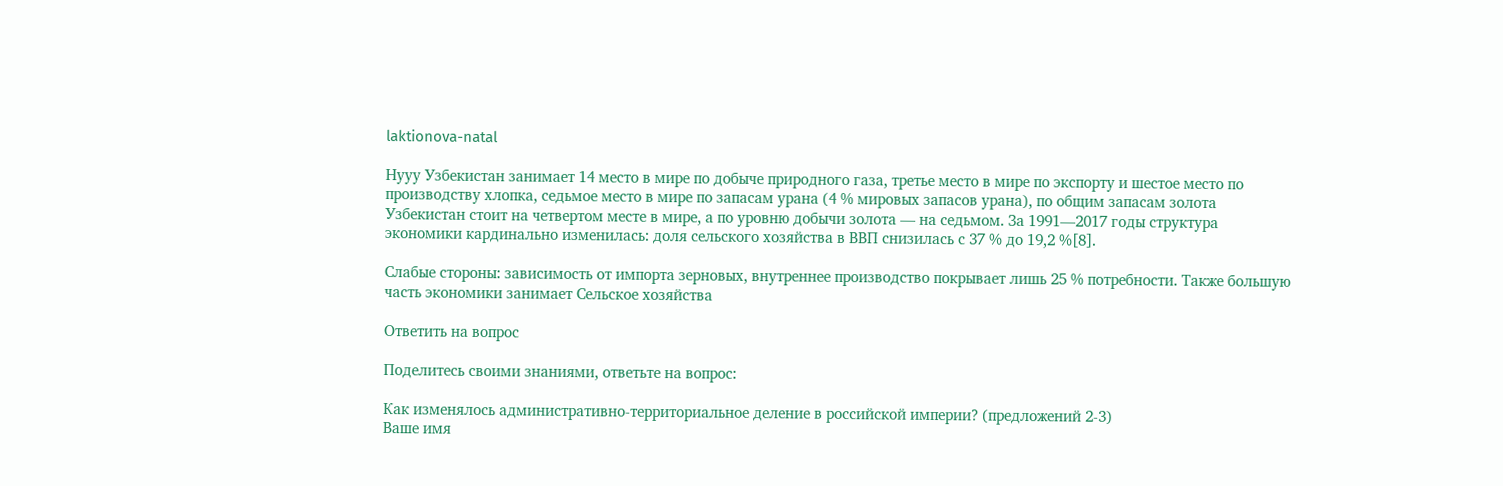laktionova-natal

Нууу Узбекистан занимает 14 место в мире по добыче природного газа, третье место в мире по экспорту и шестое место по производству хлопка, седьмое место в мире по запасам урана (4 % мировых запасов урана), по общим запасам золота Узбекистан стоит на четвертом месте в мире, а по уровню добычи золота — на седьмом. За 1991—2017 годы структура экономики кардинально изменилась: доля сельского хозяйства в ВВП снизилась с 37 % до 19,2 %[8].

Слабые стороны: зависимость от импорта зерновых, внутреннее производство покрывает лишь 25 % потребности. Также большую часть экономики занимает Сельское хозяйства

Ответить на вопрос

Поделитесь своими знаниями, ответьте на вопрос:

Как изменялось административно-территориальное деление в российской империи? (предложений 2-3)
Ваше имя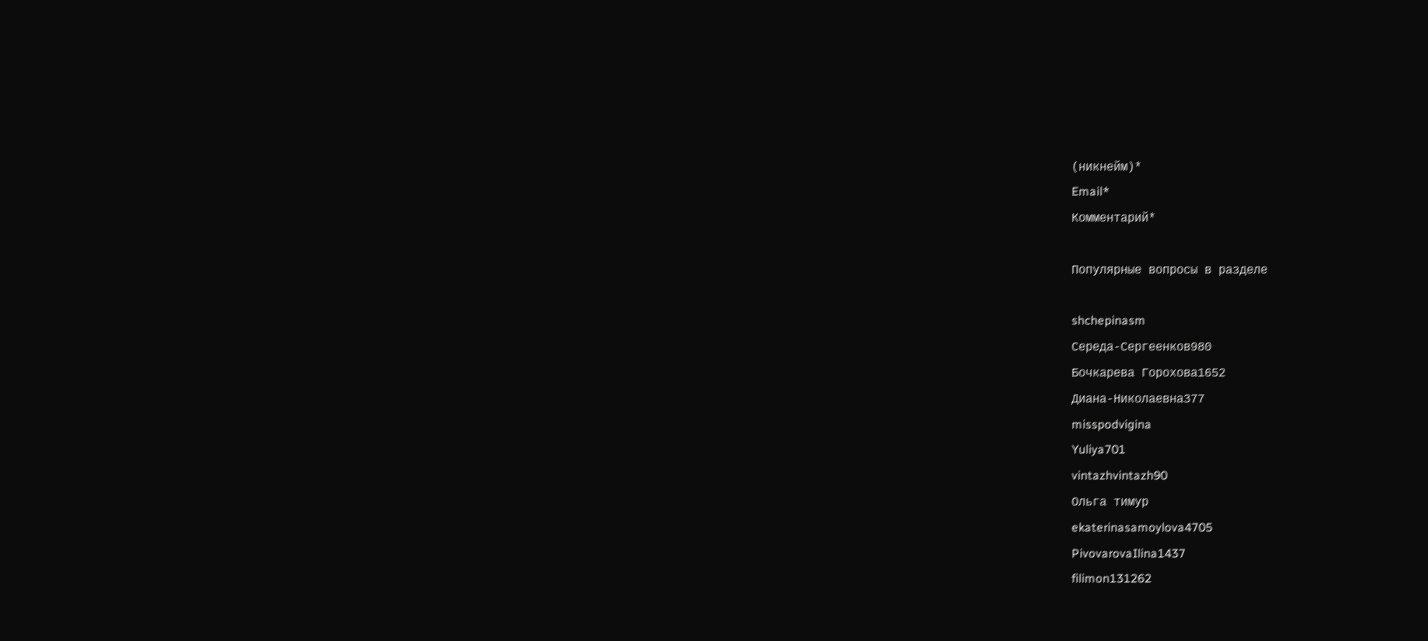(никнейм)*
Email*
Комментарий*

Популярные вопросы в разделе

shchepinasm
Середа-Сергеенков980
Бочкарева Горохова1652
Диана-Николаевна377
misspodvigina
Yuliya701
vintazhvintazh90
Ольга тимур
ekaterinasamoylova4705
PivovarovaIlina1437
filimon131262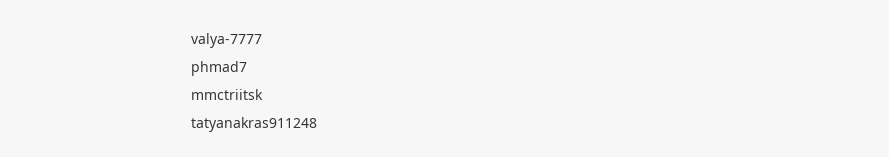valya-7777
phmad7
mmctriitsk
tatyanakras911248